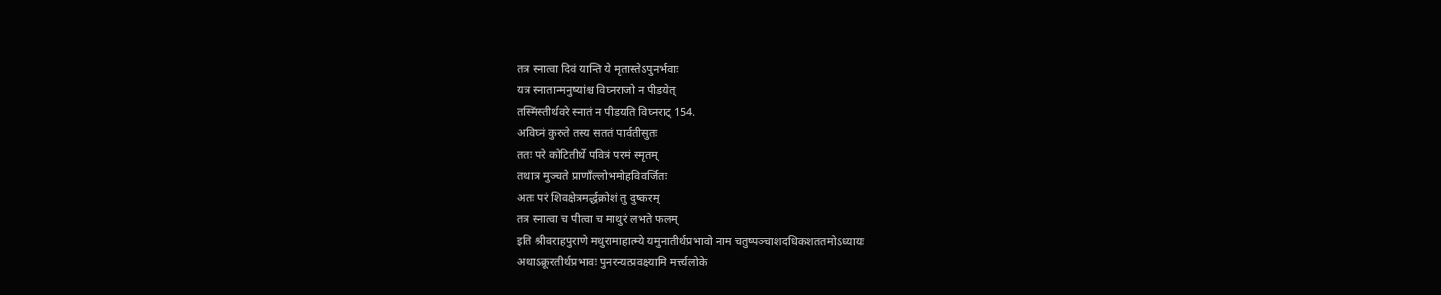तत्र स्नात्वा दिवं यान्ति ये मृतास्तेऽपुनर्भवाः
यत्र स्नातान्मनुष्यांश्च विघ्नराजो न पीडयेत्
तस्मिंस्तीर्थवरे स्नातं न पीडयति विघ्नराट् 154.
अविघ्नं कुरुते तस्य सततं पार्वतीसुतः
ततः परे कोटितीर्थे पवित्रं परमं स्मृतम्
तथात्र मुञ्चते प्राणाँल्लोभमोहविवर्जितः
अतः परं शिवक्षेत्रमर्द्धक्रोशं तु दुष्करम्
तत्र स्नात्वा च पीत्वा च माथुरं लभते फलम्
इति श्रीवराहपुराणे मथुरामाहात्म्ये यमुनातीर्थप्रभावो नाम चतुष्पञ्चाशदधिकशततमोऽध्यायः
अथाऽक्रूरतीर्थप्रभावः पुनरन्यत्प्रवक्ष्यामि मर्त्त्यलोके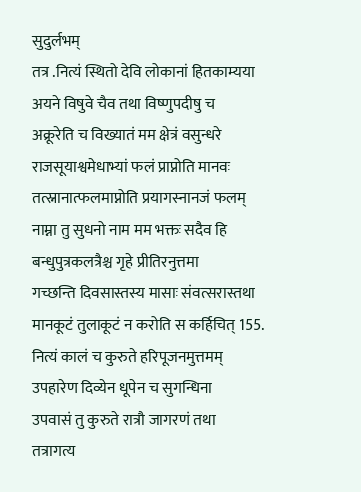सुदुर्लभम्
तत्र .नित्यं स्थितो देवि लोकानां हितकाम्यया
अयने विषुवे चैव तथा विष्णुपदीषु च
अक्रूरेति च विख्यातं मम क्षेत्रं वसुन्धरे
राजसूयाश्वमेधाभ्यां फलं प्राप्नोति मानवः
तत्स्नानात्फलमाप्नोति प्रयागस्नानजं फलम्
नाम्ना तु सुधनो नाम मम भक्तः सदैव हि
बन्धुपुत्रकलत्रैश्च गृहे प्रीतिरनुत्तमा
गच्छन्ति दिवसास्तस्य मासाः संवत्सरास्तथा
मानकूटं तुलाकूटं न करोति स कर्हिचित् 155.
नित्यं कालं च कुरुते हरिपूजनमुत्तमम्
उपहारेण दिव्येन धूपेन च सुगन्धिना
उपवासं तु कुरुते रात्रौ जागरणं तथा
तत्रागत्य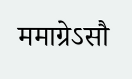ममाग्रेऽसौ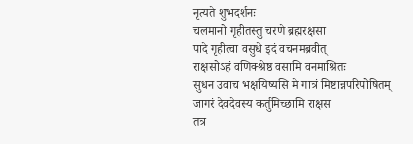नृत्यते शुभदर्शनः
चलमानो गृहीतस्तु चरणे ब्रह्मरक्षसा
पादे गृहीत्वा वसुधे इदं वचनमब्रवीत्
राक्षसोऽहं वणिक्श्रेष्ठ वसामि वनमाश्रितः
सुधन उवाच भक्षयिष्यसि मे गात्रं मिष्टान्नपरिपोषितम्
जागरं देवदेवस्य कर्तुमिच्छामि राक्षस
तत्र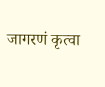जागरणं कृत्वा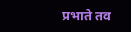प्रभाते तव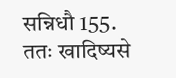सन्निधौ 155.
ततः खादिष्यसे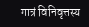गात्रं विनिवृत्तस्य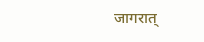जागरात्